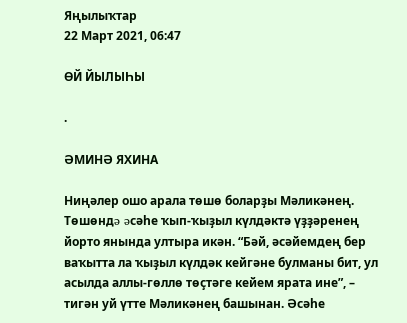Яңылыҡтар
22 Март 2021, 06:47

ӨЙ ЙЫЛЫҺЫ

.

ӘМИНӘ ЯХИНА

Ниңəлер ошо арала төшө боларҙы Мəликəнең. Төшөндə əсəһе ҡып-ҡыҙыл күлдəктə үҙҙəренең йорто янында ултыра икəн. “Бəй, əсəйемдең бер ваҡытта ла ҡыҙыл күлдəк кейгəне булманы бит, ул асылда аллы-гөллө төҫтəге кейем ярата ине”, – тигəн уй үтте Мəликəнең башынан. Əсəһе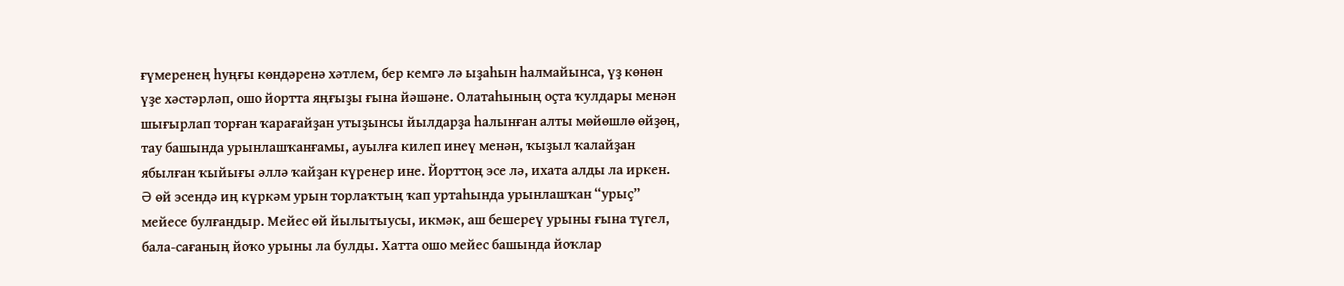ғүмеренең һуңғы көндəренə хəтлем, бер кемгə лə ыҙаһын һалмайынса, үҙ көнөн үҙе хəстəрлəп, ошо йортта яңғыҙы ғына йəшəне. Олатаһының оҫта ҡулдары менəн шығырлап торған ҡарағайҙан утыҙынсы йылдарҙа һалынған алты мөйөшлө өйҙөң, тау башында урынлашҡанғамы, ауылға килеп инеү менəн, ҡыҙыл ҡалайҙан ябылған ҡыйығы əллə ҡайҙан күренер ине. Йорттоң эсе лə, ихата алды ла иркен. Ə өй эсендə иң күркəм урын торлаҡтың ҡап уртаһында урынлашҡан “урыҫ” мейесе булғандыр. Мейес өй йылытыусы, икмəк, аш бешереү урыны ғына түгел, бала-сағаның йоҡо урыны ла булды. Хатта ошо мейес башында йоҡлар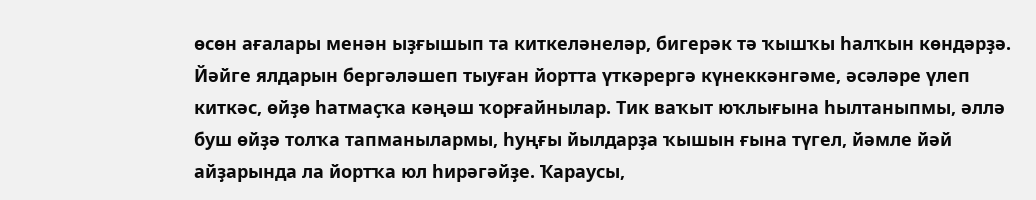өсөн ағалары менəн ыҙғышып та киткелəнелəр, бигерəк тə ҡышҡы һалҡын көндəрҙə. Йəйге ялдарын бергəлəшеп тыуған йортта үткəрергə күнеккəнгəме, əсəлəре үлеп киткəс, өйҙө һатмаҫҡа кəңəш ҡорғайнылар. Тик ваҡыт юҡлығына һылтаныпмы, əллə буш өйҙə толҡа тапманылармы, һуңғы йылдарҙа ҡышын ғына түгел, йəмле йəй айҙарында ла йортҡа юл һирəгəйҙе. Ҡараусы,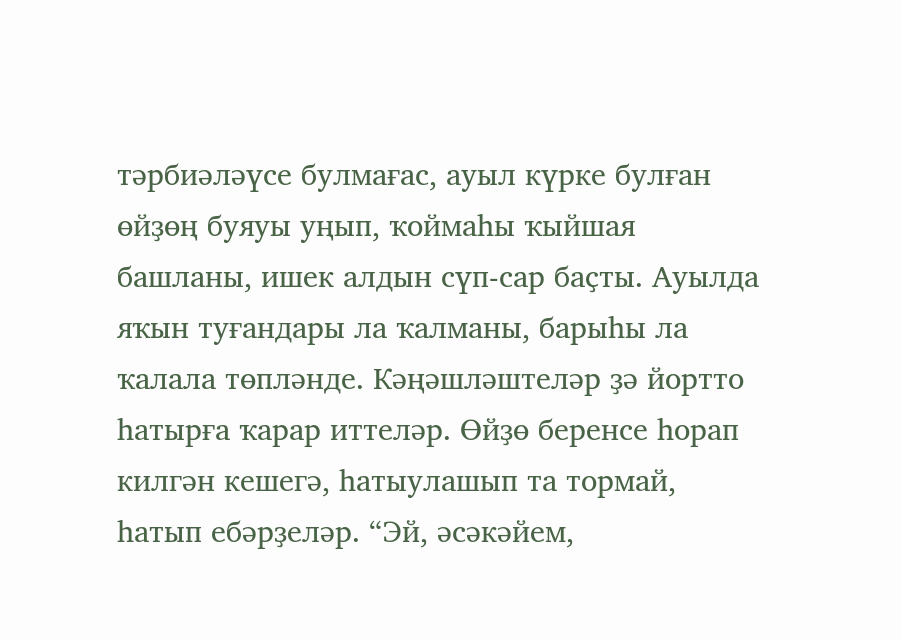тəрбиəлəүсе булмағас, ауыл күрке булған өйҙөң буяуы уңып, ҡоймаһы ҡыйшая башланы, ишек алдын сүп-сар баҫты. Ауылда яҡын туғандары ла ҡалманы, барыһы ла ҡалала төплəнде. Кəңəшлəштелəр ҙə йортто һатырға ҡарар иттелəр. Өйҙө беренсе һорап килгəн кешегə, һатыулашып та тормай, һатып ебəрҙелəр. “Эй, əсəкəйем,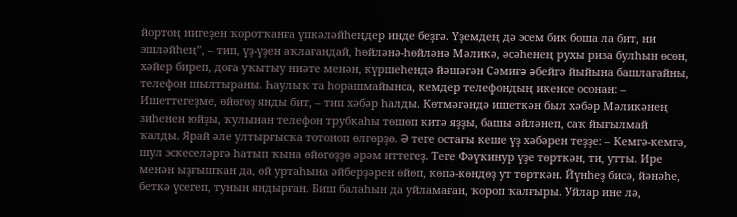йортоң нигеҙен ҡоротҡанға үпкəлəйһеңдер инде беҙгə. Үҙемдең дə эсем бик боша ла бит, ни эшлəйһең”, – тип, үҙ-үҙен аҡлағандай, һөйлəнə-һөйлəнə Мəликə, əсəһенең рухы риза булһын өсөн, хəйер биреп, доға уҡытыу ниəте менəн, күршеһендə йəшəгəн Сəмиғə əбейгə йыйына башлағайны, телефон шылтыраны. Һаулыҡ та һорашмайынса, кемдер телефондың икенсе осонан: – Ишеттегеҙме, өйөгөҙ янды бит, – тип хəбəр һалды. Көтмəгəндə ишеткəн был хəбəр Мəликəнең зиһенен юйҙы, ҡулынан телефон трубкаһы төшөп китə яҙҙы, башы əйлəнеп, саҡ йығылмай ҡалды. Ярай əле ултырғысҡа тотоноп өлгөрҙө. Ə теге остағы кеше үҙ хəбəрен теҙҙе: – Кемгə-кемгə, шул эскеселəргə һатып ҡына өйөгөҙҙө əрəм иттегеҙ. Теге Фəүҡинур үҙе төрткəн, ти, утты. Ире менəн ыҙғышҡан да, өй уртаһына əйберҙəрен өйөп, көпə-көндөҙ ут төрткəн. Йүнһеҙ бисə, йəнəһе, беткə үсегеп, тунын яндырған. Биш балаһын да уйламаған, ҡороп ҡалғыры. Уйлар ине лə,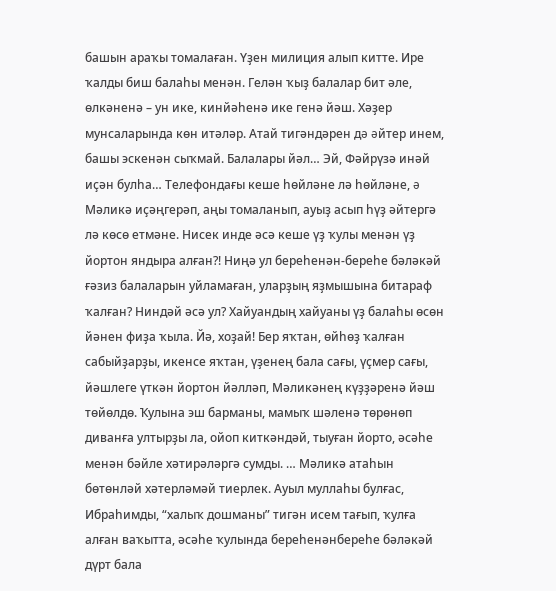башын араҡы томалаған. Үҙен милиция алып китте. Ире ҡалды биш балаһы менəн. Гелəн ҡыҙ балалар бит əле, өлкəненə – ун ике, кинйəһенə ике генə йəш. Хəҙер мунсаларында көн итəлəр. Атай тигəндəрен дə əйтер инем, башы эскенəн сыҡмай. Балалары йəл… Эй, Фəйрүзə инəй иҫəн булһа… Телефондағы кеше һөйлəне лə һөйлəне, ə Мəликə иҫəңгерəп, аңы томаланып, ауыҙ асып һүҙ əйтергə лə көсө етмəне. Нисек инде əсə кеше үҙ ҡулы менəн үҙ йортон яндыра алған?! Ниңə ул береһенəн-береһе бəлəкəй ғəзиз балаларын уйламаған, уларҙың яҙмышына битараф ҡалған? Ниндəй əсə ул? Хайуандың хайуаны үҙ балаһы өсөн йəнен фиҙа ҡыла. Йə, хоҙай! Бер яҡтан, өйһөҙ ҡалған сабыйҙарҙы, икенсе яҡтан, үҙенең бала сағы, үҫмер сағы, йəшлеге үткəн йортон йəллəп, Мəликəнең күҙҙəренə йəш төйөлдө. Ҡулына эш барманы, мамыҡ шəленə төрөнөп диванға ултырҙы ла, ойоп киткəндəй, тыуған йорто, əсəһе менəн бəйле хəтирəлəргə сумды. … Мəликə атаһын бөтөнлəй хəтерлəмəй тиерлек. Ауыл муллаһы булғас, Ибраһимды, “халыҡ дошманы” тигəн исем тағып, ҡулға алған ваҡытта, əсəһе ҡулында береһенəнбереһе бəлəкəй дүрт бала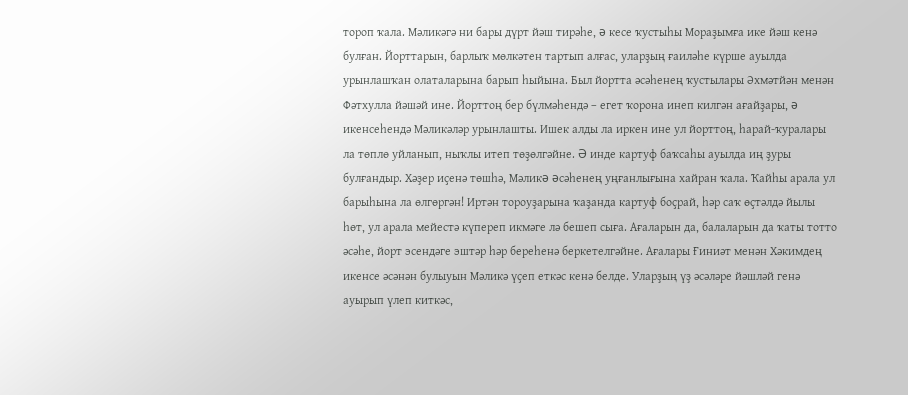тороп ҡала. Мəликəгə ни бары дүрт йəш тирəһе, ə кесе ҡустыһы Мораҙымға ике йəш кенə булған. Йорттарын, барлыҡ мөлкəтен тартып алғас, уларҙың ғаилəһе күрше ауылда урынлашҡан олаталарына барып һыйына. Был йортта əсəһенең ҡустылары Əхмəтйəн менəн Фəтхулла йəшəй ине. Йорттоң бер бүлмəһендə – егет ҡорона инеп килгəн ағайҙары, ə икенсеһендə Мəликəлəр урынлашты. Ишек алды ла иркен ине ул йорттоң, һарай-ҡуралары ла төплө уйланып, ныҡлы итеп төҙөлгəйне. Ə инде картуф баҡсаһы ауылда иң ҙуры булғандыр. Хəҙер иҫенə төшһə, Мəликə əсəһенең уңғанлығына хайран ҡала. Ҡайһы арала ул барыһына ла өлгөргəн! Иртəн тороуҙарына ҡаҙанда картуф боҫрай, һəр саҡ өҫтəлдə йылы һөт, ул арала мейестə күпереп икмəге лə бешеп сыға. Ағаларын да, балаларын да ҡаты тотто əсəһе, йорт эсендəге эштəр һəр береһенə беркетелгəйне. Ағалары Ғиниəт менəн Хəкимдең икенсе əсəнəн булыуын Мəликə үҫеп еткəс кенə белде. Уларҙың үҙ əсəлəре йəшлəй генə ауырып үлеп киткəс,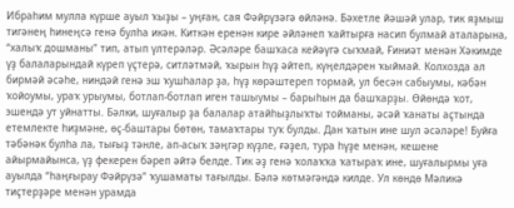Ибраһим мулла күрше ауыл ҡыҙы – уңған, сая Фəйрүзəгə өйлəнə. Бəхетле йəшəй улар, тик яҙмыш тигəнең һинеңсə генə булһа икəн. Киткəн еренəн кире əйлəнеп ҡайтырға насип булмай аталарына, “халыҡ дошманы” тип, атып үлтерəлəр. Əсəлəре башҡаса кейəүгə сыҡмай, Ғиниəт менəн Хəкимде үҙ балаларындай күреп үҫтерə, ситлəтмəй, ҡырын һүҙ əйтеп, күңелдəрен ҡыймай. Колхозда ал бирмəй əсəһе, ниндəй генə эш ҡушһалар ҙа, һүҙ көрəштереп тормай, ул бесəн сабыумы, кəбəн ҡойоумы, ураҡ урыумы, ботлап-ботлап иген ташыумы – барыһын да башҡарҙы. Өйөндə ҡот, эшендə ут уйнатты. Бəлки, шуғалыр ҙа балалар атайһыҙлыҡты тойманы, əсəй ҡанаты аҫтында етемлекте һиҙмəне, өҫ-баштары бөтөн, тамаҡтары туҡ булды. Дан ҡатын ине шул əсəлəре! Буйға тəбəнəк булһа ла, тығыҙ тəнле, ап-асыҡ зəңгəр күҙле, ғəҙел, тура һүҙе менəн, кешене айырмайынса, үҙ фекерен бəреп əйтə белде. Тик əҙ генə ҡолаҡҡа ҡатыраҡ ине, шуғалырмы уға ауылда “һаңғырау Фəйрүзə” ҡушаматы тағылды. Бəлə көтмəгəндə килде. Ул көндө Мəликə тиҫтерҙəре менəн урамда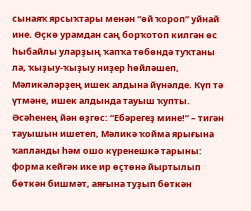сынаяҡ ярсыҡтары менəн “өй ҡороп” уйнай ине. Өҫкө урамдан саң борҡотоп килгəн өс һыбайлы уларҙың ҡапҡа төбөндə туҡтаны ла, ҡыҙыу-ҡыҙыу ниҙер һөйлəшеп, Мəликəлəрҙең ишек алдына йүнəлде. Күп тə үтмəне, ишек алдында тауыш ҡупты. Əсəһенең йəн өҙгөс: “Ебəрегеҙ мине!” – тигəн тауышын ишетеп, Мəликə ҡойма ярығына ҡапланды һəм ошо күренешкə тарыны: форма кейгəн ике ир өҫтөнə йыртылып бөткəн бишмəт, аяғына туҙып бөткəн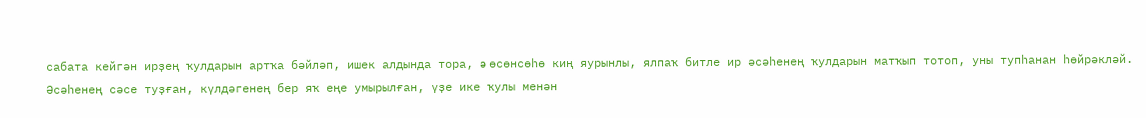сабата кейгəн ирҙең ҡулдарын артҡа бəйлəп, ишек алдында тора, ə өсөнсөһө киң яурынлы, ялпаҡ битле ир əсəһенең ҡулдарын матҡып тотоп, уны тупһанан һөйрəклəй. Əсəһенең сəсе туҙған, күлдəгенең бер яҡ еңе умырылған, үҙе ике ҡулы менəн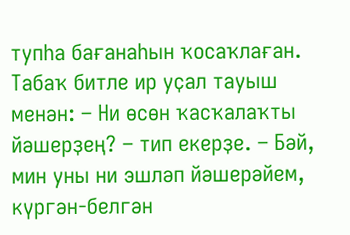тупһа бағанаһын ҡосаҡлаған. Табаҡ битле ир уҫал тауыш менəн: – Ни өсөн ҡасҡалаҡты йəшерҙең? – тип екерҙе. – Бəй, мин уны ни эшлəп йəшерəйем, күргəн-белгəн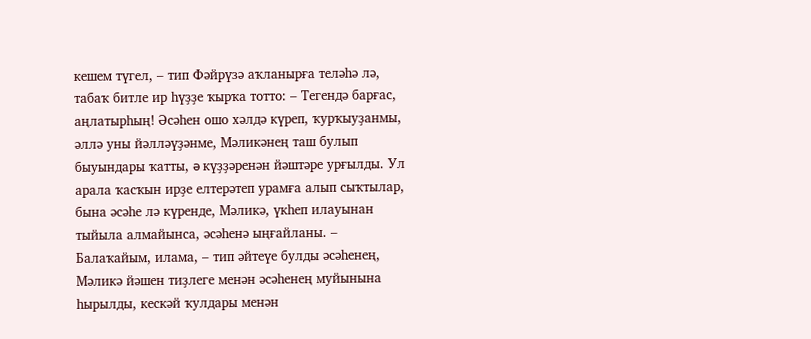кешем түгел, – тип Фəйрүзə аҡланырға телəһə лə, табаҡ битле ир һүҙҙе ҡырҡа тотто: – Тегендə барғас, аңлатырһың! Əсəһен ошо хəлдə күреп, ҡурҡыуҙанмы, əллə уны йəллəүҙəнме, Мəликəнең таш булып быуындары ҡатты, ə күҙҙəренəн йəштəре урғылды. Ул арала ҡасҡын ирҙе елтерəтеп урамға алып сыҡтылар, бына əсəһе лə күренде, Мəликə, үкһеп илауынан тыйыла алмайынса, əсəһенə ыңғайланы. – Балаҡайым, илама, – тип əйтеүе булды əсəһенең, Мəликə йəшен тиҙлеге менəн əсəһенең муйынына һырылды, кескəй ҡулдары менəн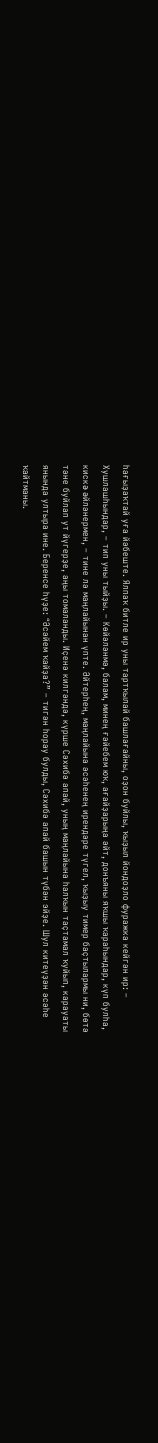һағыҙаҡтай уға йəбеште. Ялпаҡ битле ир уны тартҡылай башлағайны, оҙон буйлы, ҡыҙыл йондоҙло фуражка кейгəн ир: – Хушлашһындар, – тип уны тыйҙы. – Көйəлəнмə, балам, минең ғəйебем юҡ, ағайҙарыңа əйт, донъяны яҡшы ҡараһындар, күп булһа, кискə əйлəнермен, – тине лə маңлайынан үпте. Əйтерһең, маңлайына əсəһенең ирендəре түгел, ҡыҙыу тимер баҫтылармы ни, бөтə тəне буйлап ут йүгерҙе, аңы томаланды. Иҫенə килгəндə, күрше Сəхибə апай, уның маңлайына һалҡын таҫтамал ҡуйып, карауаты янында ултыра ине. Беренсе һүҙе: “Əсəйем ҡайҙа?” – тигəн һорау булды, Сəхибə апай башын түбəн эйҙе. Шул китеүҙəн əсəһе ҡайтманы.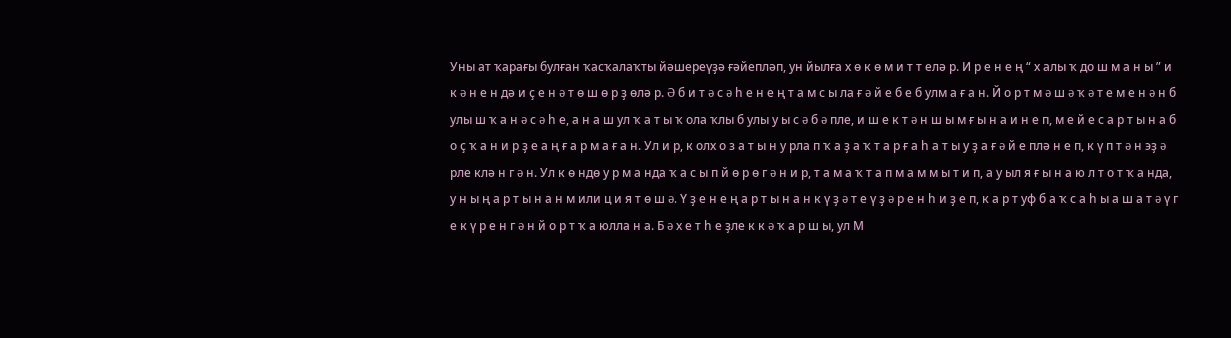Уны ат ҡарағы булған ҡасҡалаҡты йəшереүҙə ғəйеплəп, ун йылға х ө к ө м и т т елə р. И р е н е ң “ х алы ҡ до ш м а н ы ” и к ə н е н дə и ҫ е н ə т ө ш ө р ҙ өлə р. Ə б и т ə с ə һ е н е ң т а м с ы ла ғ ə й е б е б улм а ғ а н. Й о р т м ə ш ə ҡ ə т е м е н ə н б улы ш ҡ а н ə с ə һ е, а н а ш ул ҡ а т ы ҡ ола ҡлы б улы у ы с ə б ə пле, и ш е к т ə н ш ы м ғ ы н а и н е п, м е й е с а р т ы н а б о ҫ ҡ а н и р ҙ е а ң ғ а р м а ғ а н. Ул и р, к олх о з а т ы н у рла п ҡ а ҙ а ҡ т а р ғ а һ а т ы у ҙ а ғ ə й е плə н е п, к ү п т ə н эҙ ə рле клə н г ə н. Ул к ө ндө у р м а нда ҡ а с ы п й ө р ө г ə н и р, т а м а ҡ т а п м а м м ы т и п, а у ыл я ғ ы н а ю л т о т ҡ а нда, у н ы ң а р т ы н а н м или ц и я т ө ш ə. Ү ҙ е н е ң а р т ы н а н к ү ҙ ə т е ү ҙ ə р е н һ и ҙ е п, к а р т уф б а ҡ с а һ ы а ш а т ə ү г е к ү р е н г ə н й о р т ҡ а юлла н а. Б ə х е т һ е ҙле к к ə ҡ а р ш ы, ул М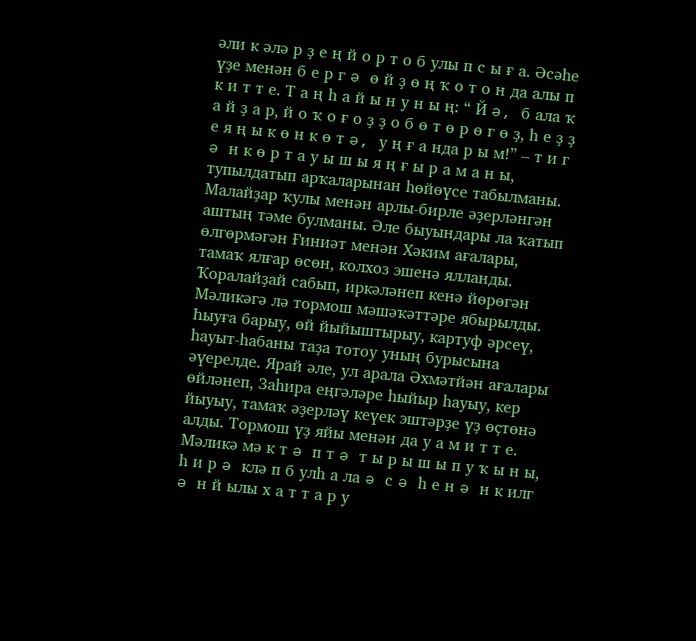əли к əлə р ҙ е ң й о р т о б улы п с ы ғ а. Əсəһе үҙе менəн б е р г ə ө й ҙ ө ң ҡ о т о н да алы п к и т т е. Т а ң һ а й ы н у н ы ң: “ Й ə, б ала ҡ а й ҙ а р, й о ҡ о ғ о ҙ ҙ о б ө т ө р ө г ө ҙ, һ е ҙ ҙ е я ң ы к ө н к ө т ə, у ң ғ а нда р ы м!” – т и г ə н к ө р т а у ы ш ы я ң ғ ы р а м а н ы, тупылдатып арҡаларынан һөйөүсе табылманы. Малайҙар ҡулы менəн арлы-бирле əҙерлəнгəн аштың тəме булманы. Əле быуындары ла ҡатып өлгөрмəгəн Ғиниəт менəн Хəким ағалары, тамаҡ ялғар өсөн, колхоз эшенə ялланды. Ҡоралайҙай сабып, иркəлəнеп кенə йөрөгəн Мəликəгə лə тормош мəшəҡəттəре ябырылды. Һыуға барыу, өй йыйыштырыу, картуф əрсеү, һауыт-һабаны таҙа тотоу уның бурысына əүерелде. Ярай əле, ул арала Əхмəтйəн ағалары өйлəнеп, Заһира еңгəлəре һыйыр һауыу, кер йыуыу, тамаҡ əҙерлəү кеүек эштəрҙе үҙ өҫтөнə алды. Тормош үҙ яйы менəн да у а м и т т е. Мəликə мə к т ə п т ə т ы р ы ш ы п у ҡ ы н ы, һ и р ə клə п б улһ а ла ə с ə һ е н ə н к илг ə н й ылы х а т т а р у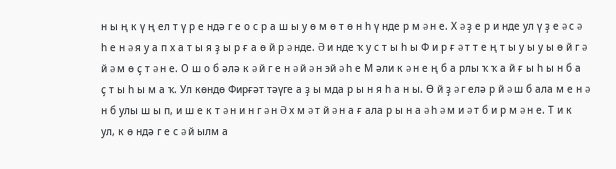н ы ң к ү ң ел т ү р е ндə г е о с р а ш ы у ө м ө т ө н һ ү нде р м ə н е. Х ə ҙ е р и нде ул ү ҙ е ə с ə һ е н ə я у а п х а т ы я ҙ ы р ғ а ө й р ə нде. Ə и нде ҡ у с т ы һ ы Ф и р ғ ə т т е ң т ы у ы у ы ө й г ə й ə м ө ҫ т ə н е. О ш о б əлə к ə й г е н ə й ə н эй ə һ е М əли к ə н е ң б а рлы ҡ ҡ а й ғ ы һ ы н б а ҫ т ы һ ы м а ҡ. Ул көндө Фирғəт тəүге а ҙ ы мда р ы н я һ а н ы. Ө й ҙ ə г елə р й ə ш б ала м е н ə н б улы ш ы п, и ш е к т ə н и н г ə н Ə х м ə т й ə н а ғ ала р ы н а ə һ ə м и ə т б и р м ə н е. Т и к ул, к ө ндə г е с ə й ылм а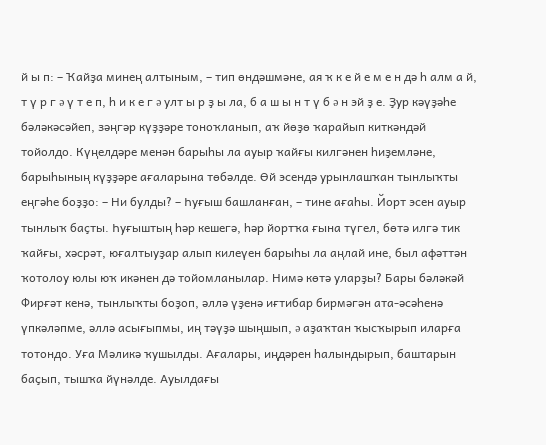й ы п: – Ҡайҙа минең алтыным, – тип өндəшмəне, ая ҡ к е й е м е н дə һ алм а й, т ү р г ə ү т е п, һ и к е г ə улт ы р ҙ ы ла, б а ш ы н т ү б ə н эй ҙ е. Ҙур кəүҙəһе бəлəкəсəйеп, зəңгəр күҙҙəре тоноҡланып, аҡ йөҙө ҡарайып киткəндəй тойолдо. Күңелдəре менəн барыһы ла ауыр ҡайғы килгəнен һиҙемлəне, барыһының күҙҙəре ағаларына төбəлде. Өй эсендə урынлашҡан тынлыҡты еңгəһе боҙҙо: – Ни булды? – Һуғыш башланған, – тине ағаһы. Йорт эсен ауыр тынлыҡ баҫты. Һуғыштың һəр кешегə, һəр йортҡа ғына түгел, бөтə илгə тик ҡайғы, хəсрəт, юғалтыуҙар алып килеүен барыһы ла аңлай ине, был афəттəн ҡотолоу юлы юҡ икəнен дə тойомланылар. Нимə көтə уларҙы? Бары бəлəкəй Фирғəт кенə, тынлыҡты боҙоп, əллə үҙенə иғтибар бирмəгəн ата-əсəһенə үпкəлəпме, əллə асығыпмы, иң тəүҙə шыңшып, ə аҙаҡтан ҡысҡырып иларға тотондо. Уға Мəликə ҡушылды. Ағалары, иңдəрен һалындырып, баштарын баҫып, тышҡа йүнəлде. Ауылдағы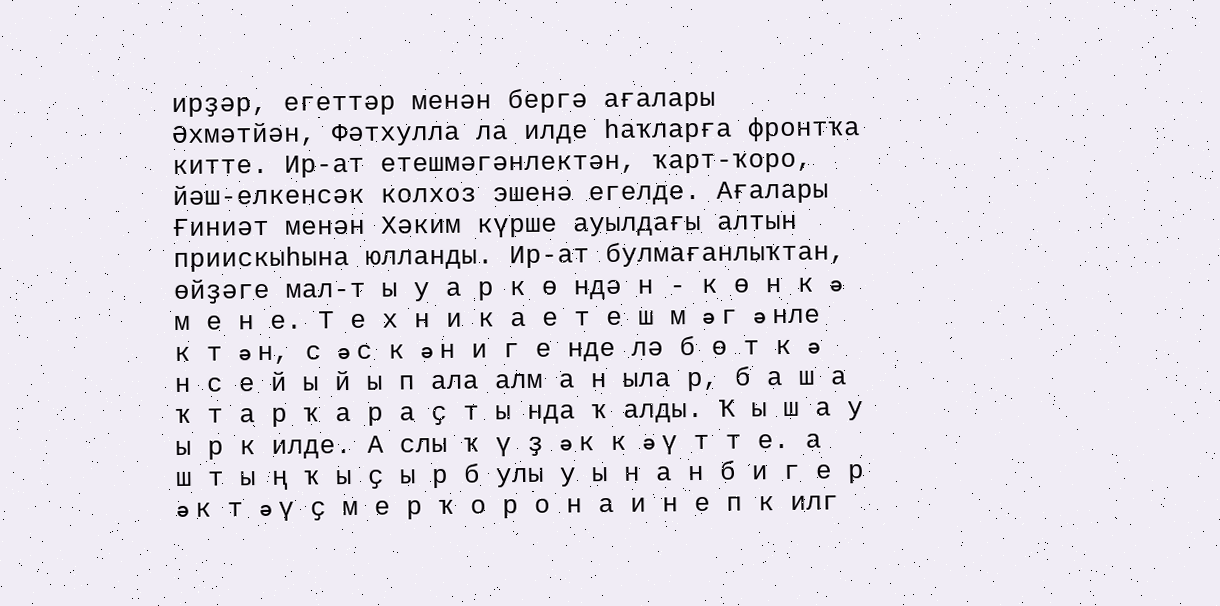ирҙəр, егеттəр менəн бергə ағалары Əхмəтйəн, Фəтхулла ла илде һаҡларға фронтҡа китте. Ир-ат етешмəгəнлектəн, ҡарт-ҡоро, йəш-елкенсəк колхоз эшенə егелде. Ағалары Ғиниəт менəн Хəким күрше ауылдағы алтын приискыһына юлланды. Ир-ат булмағанлыҡтан, өйҙəге мал-т ы у а р к ө ндə н - к ө н к ə м е н е. Т е х н и к а е т е ш м ə г ə нле к т ə н, с ə с к ə н и г е нде лə б ө т к ə н с е й ы й ы п ала алм а н ыла р, б а ш а ҡ т а р ҡ а р а ҫ т ы нда ҡ алды. Ҡ ы ш а у ы р к илде. А слы ҡ ү ҙ ə к к ə ү т т е. а ш т ы ң ҡ ы ҫ ы р б улы у ы н а н б и г е р ə к т ə ү ҫ м е р ҡ о р о н а и н е п к илг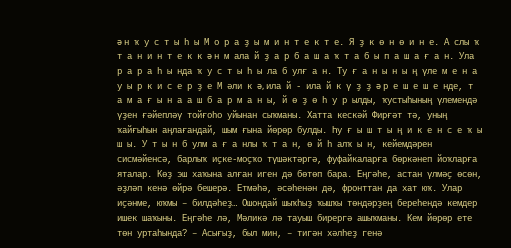ə н ҡ у с т ы һ ы М о р а ҙ ы м и н т е к т е. Я ҙ к ө н ө и н е. А слы ҡ т а н и н т е к к ə н м ала й ҙ а р б а ш а ҡ т а б ы п а ш а ғ а н. Ула р а р а һ ы нда ҡ у с т ы һ ы ла б улғ а н. Ту ғ а н ы н ы ң үле м е н а у ы р к и с е р ҙ е М əли к ə, ила й - ила й к ү ҙ ҙ ə р е ш е ш е нде, т а м а ғ ы н а а ш б а р м а н ы, й ө ҙ ө һ у р ылды, ҡустыһының үлемендə үҙен ғəйеплəү тойғоһо уйынан сыҡманы. Хатта кескəй Фирғəт тə, уның ҡайғыһын аңлағандай, шым ғына йөрөр булды. Һу ғ ы ш т ы ң и к е н с е ҡ ы ш ы. У т ы н б улм а ғ а нлы ҡ т а н, ө й һ алҡ ы н, кейемдəрен сисмəйенсə, барлыҡ иҫке-моҫҡо түшəктəргə, фуфайкаларға бөркəнеп йоҡларға яталар. Көҙ эш хаҡына алған иген дə бөтөп бара. Еңгəһе, астан үлмəҫ өсөн, əҙлəп кенə өйрə бешерə. Етмəһə, əсəһенəн дə, фронттан да хат юҡ. Улар иҫəнме, юҡмы – билдəһеҙ… Ошондай шыҡһыҙ ҡышҡы төндəрҙең береһендə кемдер ишек шаҡыны. Еңгəһе лə, Мəликə лə тауыш бирергə ашыҡманы. Кем йөрөр ете төн уртаһында? – Асығыҙ, был мин, – тигəн хəлһеҙ генə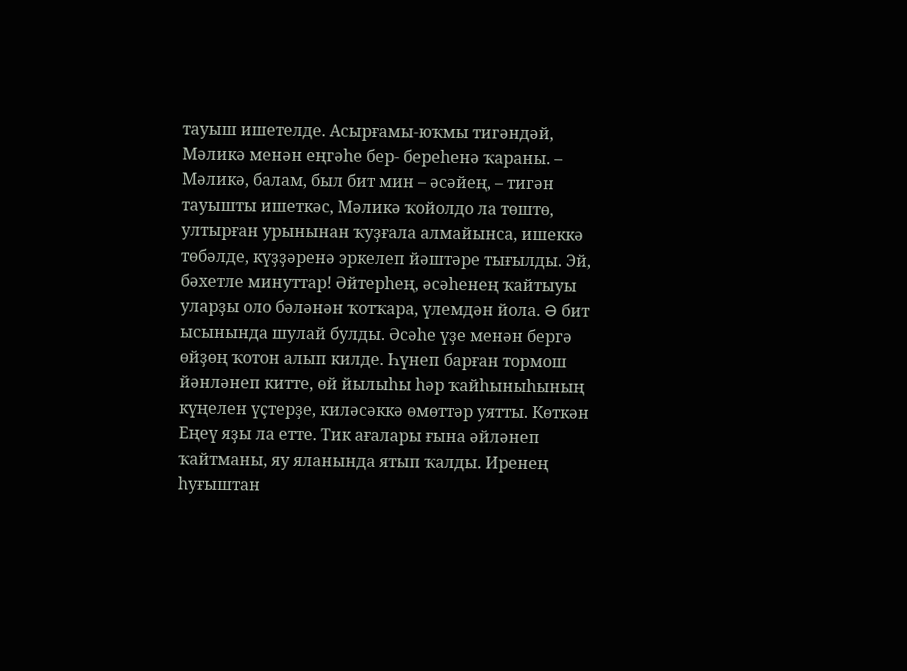тауыш ишетелде. Асырғамы-юҡмы тигəндəй, Мəликə менəн еңгəһе бер- береһенə ҡараны. – Мəликə, балам, был бит мин – əсəйең, – тигəн тауышты ишеткəс, Мəликə ҡойолдо ла төштө, ултырған урынынан ҡуҙғала алмайынса, ишеккə төбəлде, күҙҙəренə эркелеп йəштəре тығылды. Эй, бəхетле минуттар! Əйтерһең, əсəһенең ҡайтыуы уларҙы оло бəлəнəн ҡотҡара, үлемдəн йола. Ə бит ысынында шулай булды. Əсəһе үҙе менəн бергə өйҙөң ҡотон алып килде. Һүнеп барған тормош йəнлəнеп китте, өй йылыһы һəр ҡайһыныһының күңелен үҫтерҙе, килəсəккə өмөттəр уятты. Көткəн Еңеү яҙы ла етте. Тик ағалары ғына əйлəнеп ҡайтманы, яу яланында ятып ҡалды. Иренең һуғыштан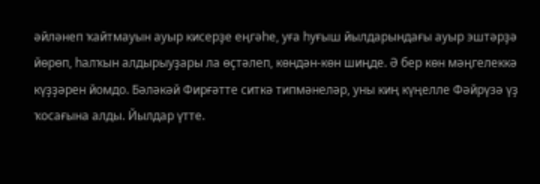əйлəнеп ҡайтмауын ауыр кисерҙе еңгəһе, уға һуғыш йылдарындағы ауыр эштəрҙə йөрөп, һалҡын алдырыуҙары ла өҫтəлеп, көндəн-көн шиңде. Ə бер көн мəңгелеккə күҙҙəрен йомдо. Бəлəкəй Фирғəтте ситкə типмəнелəр, уны киң күңелле Фəйрүзə үҙ ҡосағына алды. Йылдар үтте.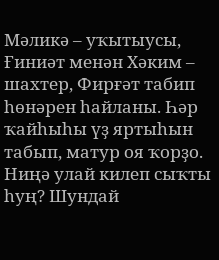Мəликə – уҡытыусы, Ғиниəт менəн Хəким – шахтер, Фирғəт табип һөнəрен һайланы. Һəр ҡайһыһы үҙ яртыһын табып, матур оя ҡорҙо. Ниңə улай килеп сыҡты һуң? Шундай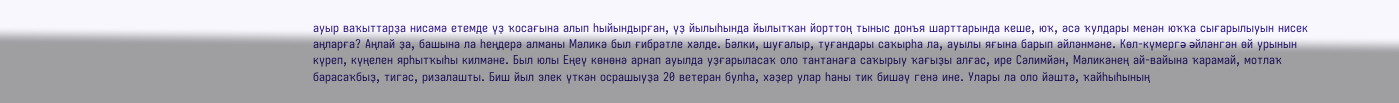ауыр ваҡыттарҙа нисəмə етемде үҙ ҡосағына алып һыйындырған, үҙ йылыһында йылытҡан йорттоң тыныс донъя шарттарында кеше, юҡ, əсə ҡулдары менəн юҡҡа сығарылыуын нисек аңларға? Аңлай ҙа, башына ла һеңдерə алманы Мəликə был ғибрəтле хəлде. Бəлки, шуғалыр, туғандары саҡырһа ла, ауылы яғына барып əйлəнмəне. Көл-күмергə əйлəнгəн өй урынын күреп, күңелен ярһытҡыһы килмəне. Был юлы Еңеү көнөнə арнап ауылда уҙғарыласаҡ оло тантанаға саҡырыу ҡағыҙы алғас, ире Сəлимйəн, Мəликəнең ай-вайына ҡарамай, мотлаҡ барасаҡбыҙ, тигəс, ризалашты. Биш йыл элек үткəн осрашыуҙа 20 ветеран булһа, хəҙер улар һаны тик бишəү генə ине. Улары ла оло йəштə, ҡайһыһының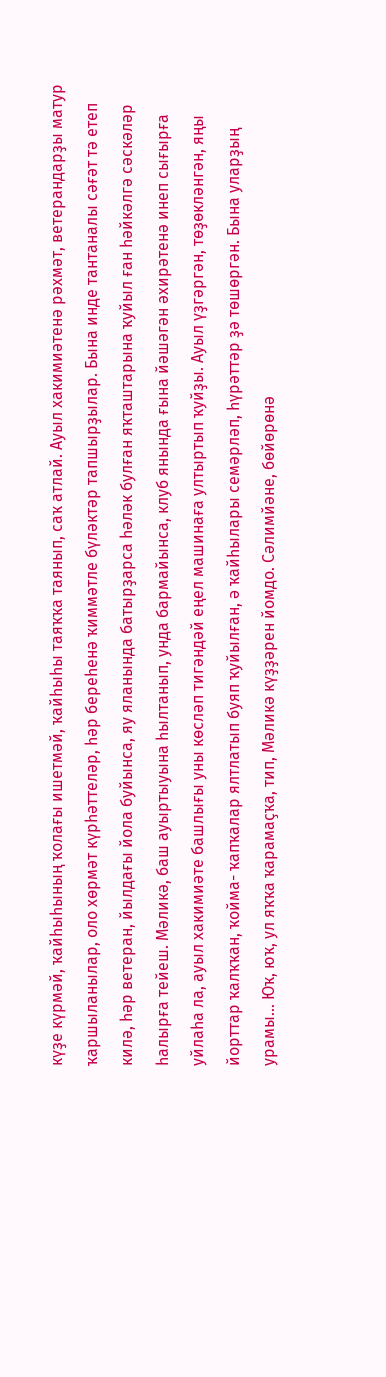күҙе күрмəй, ҡайһыһының ҡолағы ишетмəй, ҡайһыһы таяҡҡа таянып, саҡ атлай. Ауыл хакимиəтенə рəхмəт, ветерандарҙы матур ҡаршыланылар, оло хөрмəт күрһəттелəр, һəр береһенə ҡиммəтле бүлəктəр тапшырҙылар. Бына инде тантаналы сəғəт тə етеп килə, һəр ветеран, йылдағы йола буйынса, яу яланында батырҙарса һəлəк булған яҡташтарына ҡуйыл ған һəйкəлгə сəскəлəр һалырға тейеш. Мəликə, баш ауыртыуына һылтанып, унда бармайынса, клуб янында ғына йəшəгəн əхирəтенə инеп сығырға уйлаһа ла, ауыл хакимиəте башлығы уны көслəп тигəндəй еңел машинаға ултыртып ҡуйҙы. Ауыл үҙгəргəн, төҙөклəнгəн, яңы йорттар ҡалҡҡан, ҡойма- ҡапҡалар ялтлатып буяп ҡуйылған, ə ҡайһылары семəрлəп, һүрəттəр ҙə төшөргəн. Бына уларҙың урамы… Юҡ, юҡ, ул яҡҡа ҡарамаҫҡа, тип, Мəликə күҙҙəрен йомдо. Сəлимйəне, бөйөрөнə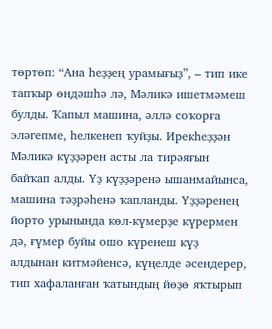төртөп: “Ана һеҙҙең урамығыҙ”, – тип ике тапҡыр өндəшһə лə, Мəликə ишетмəмеш булды. Ҡапыл машина, əллə соҡорға элəгепме, һелкенеп ҡуйҙы. Ирекһеҙҙəн Мəликə күҙҙəрен асты ла тирəяғын байҡап алды. Үҙ күҙҙəренə ышанмайынса, машина тəҙрəһенə ҡапланды. Үҙҙəренең йорто урынында көл-күмерҙе күрермен дə, ғүмер буйы ошо күренеш күҙ алдынан китмəйенсə, күңелде əсендерер, тип хафаланған ҡатындың йөҙө яҡтырып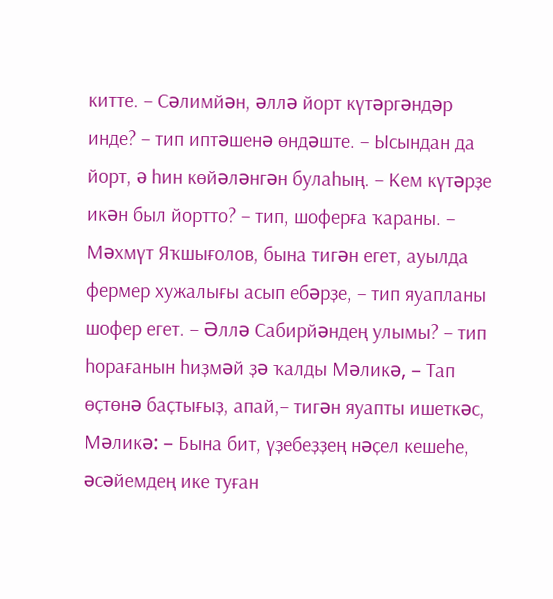китте. – Сəлимйəн, əллə йорт күтəргəндəр инде? – тип иптəшенə өндəште. – Ысындан да йорт, ə һин көйəлəнгəн булаһың. – Кем күтəрҙе икəн был йортто? – тип, шоферға ҡараны. – Мəхмүт Яҡшығолов, бына тигəн егет, ауылда фермер хужалығы асып ебəрҙе, – тип яуапланы шофер егет. – Əллə Сабирйəндең улымы? – тип һорағанын һиҙмəй ҙə ҡалды Мəликə, – Тап өҫтөнə баҫтығыҙ, апай,– тигəн яуапты ишеткəс, Мəликə: – Бына бит, үҙебеҙҙең нəҫел кешеһе, əсəйемдең ике туған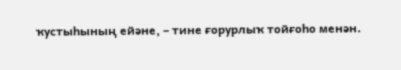ҡустыһының ейəне, – тине ғорурлыҡ тойғоһо менəн.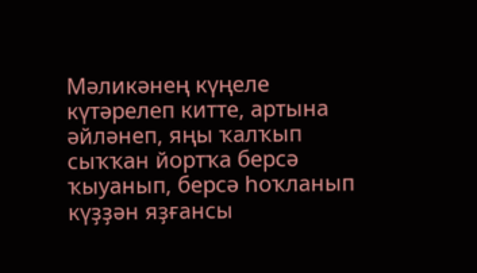Мəликəнең күңеле күтəрелеп китте, артына əйлəнеп, яңы ҡалҡып сыҡҡан йортҡа берсə ҡыуанып, берсə һоҡланып күҙҙəн яҙғансы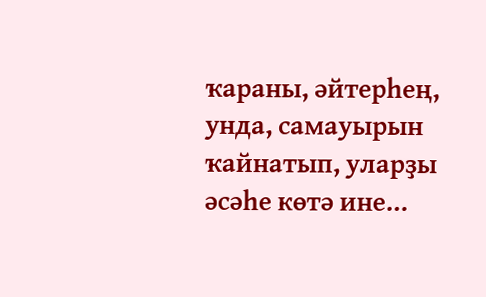ҡараны, əйтерһең, унда, самауырын ҡайнатып, уларҙы əсəһе көтə ине…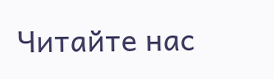Читайте нас